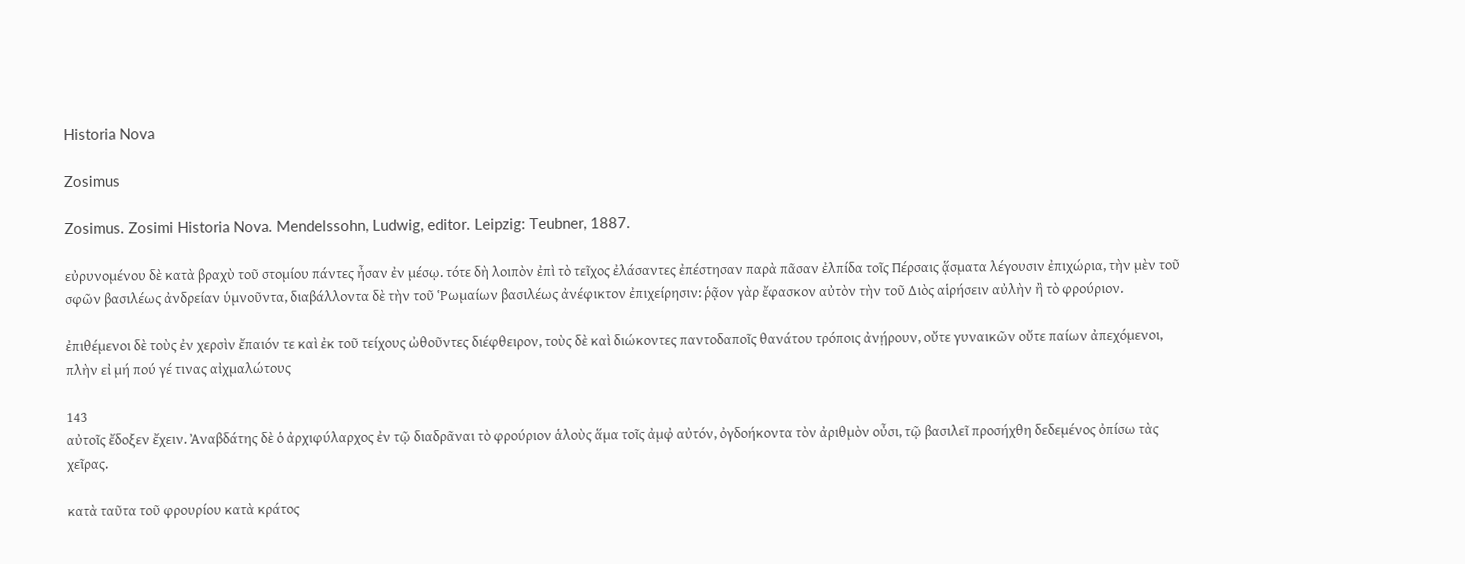Historia Nova

Zosimus

Zosimus. Zosimi Historia Nova. Mendelssohn, Ludwig, editor. Leipzig: Teubner, 1887.

εὐρυνομένου δὲ κατὰ βραχὺ τοῦ στομίου πάντες ἦσαν ἐν μέσῳ. τότε δὴ λοιπὸν ἐπὶ τὸ τεῖχος ἐλάσαντες ἐπέστησαν παρὰ πᾶσαν ἐλπίδα τοῖς Πέρσαις ᾅσματα λέγουσιν ἐπιχώρια, τὴν μὲν τοῦ σφῶν βασιλέως ἀνδρείαν ὑμνοῦντα, διαβάλλοντα δὲ τὴν τοῦ Ῥωμαίων βασιλέως ἀνέφικτον ἐπιχείρησιν: ῥᾷον γὰρ ἔφασκον αὐτὸν τὴν τοῦ Διὸς αἱρήσειν αὐλὴν ἢ τὸ φρούριον.

ἐπιθέμενοι δὲ τοὺς ἐν χερσὶν ἔπαιόν τε καὶ ἐκ τοῦ τείχους ὠθοῦντες διέφθειρον, τοὺς δὲ καὶ διώκοντες παντοδαποῖς θανάτου τρόποις ἀνῄρουν, οὔτε γυναικῶν οὔτε παίων ἀπεχόμενοι, πλὴν εἰ μή πού γέ τινας αἰχμαλώτους

143
αὐτοῖς ἔδοξεν ἔχειν. Ἀναβδάτης δὲ ὁ ἀρχιφύλαρχος ἐν τῷ διαδρᾶναι τὸ φρούριον ἁλοὺς ἅμα τοῖς ἀμφ̓ αὐτόν, ὀγδοήκοντα τὸν ἀριθμὸν οὖσι, τῷ βασιλεῖ προσήχθη δεδεμένος ὀπίσω τὰς χεῖρας.

κατὰ ταῦτα τοῦ φρουρίου κατὰ κράτος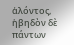ἁλόντος, ἡβηδὸν δὲ πάντων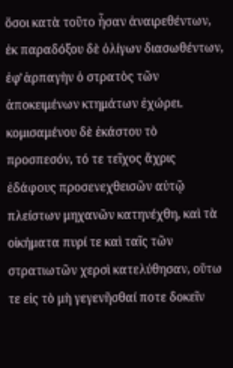ὅσοι κατὰ τοῦτο ἦσαν ἀναιρεθέντων, ἐκ παραδόξου δὲ ὀλίγων διασωθέντων, ἐφ̓ ἁρπαγὴν ὁ στρατὸς τῶν ἀποκειμένων κτημάτων ἐχώρει. κομισαμένου δὲ ἑκάστου τὸ προσπεσόν, τό τε τεῖχος ἄχρις ἐδάφους προσενεχθεισῶν αὐτῷ πλείστων μηχανῶν κατηνέχθη, καὶ τὰ οἰκήματα πυρί τε καὶ ταῖς τῶν στρατιωτῶν χερσὶ κατελύθησαν, οὕτω τε εἰς τὸ μὴ γεγενῆσθαί ποτε δοκεῖν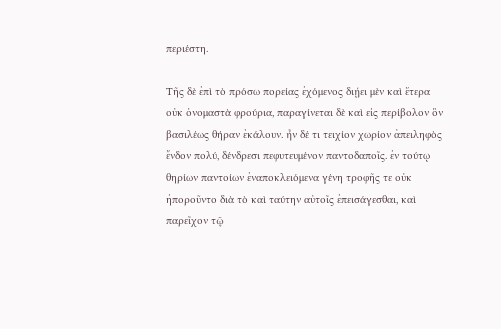περιέστη.

Τῆς δὲ ἐπὶ τὸ πρόσω πορείας ἐχόμενος διῄει μὲν καὶ ἕτερα οὐκ ὀνομαστὰ φρούρια, παραγίνεται δὲ καὶ εἰς περίβολον ὃν βασιλέως θήραν ἐκάλουν. ἦν δέ τι τειχίον χωρίον ἀπειληφὸς ἔνδον πολύ, δένδρεσι πεφυτευμένον παντοδαποῖς. ἐν τούτῳ θηρίων παντοίων ἐναποκλειόμενα γένη τροφῆς τε οὐκ ἠποροῦντο διὰ τὸ καὶ ταύτην αὐτοῖς ἐπεισάγεσθαι, καὶ παρεῖχον τῷ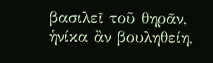βασιλεῖ τοῦ θηρᾶν, ἡνίκα ἂν βουληθείη,